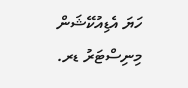ހަޔަ އެޑިއުކޭޝަން މިނިސްޓަރު ޑރ.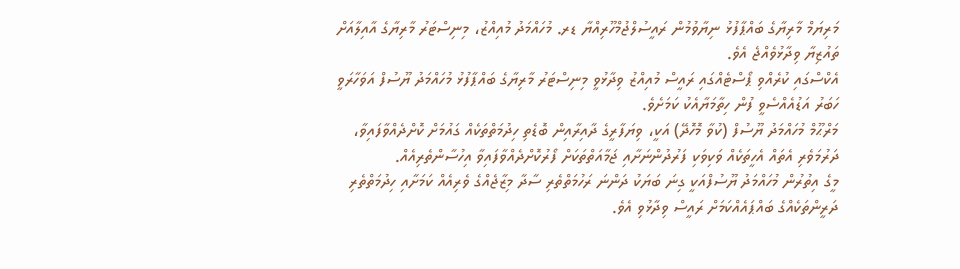މަރިޔަމް މާރިޔާގެ ބައްޕާފުޅު ނިޔާވުމުން ރައީސުލްޖުމްހޫރިއްޔާ ޑރ. މުހައްމަދު މުއިއްޒު، މިނިސްޓަރު މާރިޔާގެ އާއިލާއަށް ތައުޒިޔާ ވިދާޅުވެއްޖެ އެވެ.
އެކްސްގައި ކުރެއްވި ޕޯސްޓެއްގައި ރައީސް މުއިއްޒު ވިދާޅުވީ މިނިސްޓަރު މާރިޔާގެ ބައްޕާފުޅު މުހައްމަދު ޔޫސުފް އަވަހާރަވީ ހަބަރު އަޑުއެއްސެވީ ފުން ހިތާމަޔާއެކު ކަމަށެވެ.
މަރްޙޫމް މުހައްމަދު ޔޫސުފް (ކުވާ މޮހޮދޭ) އަކީ، ވިޔަފާރީގެ ދާއިރާއިން ބޮޑެތި ހިދުމަތްތަކެއް ގައުމަށް ކޮށްދެއްވާފައިވާ، ދަރުމަވެރި އެތައް އެހީތަކެއް ވަކިވަކި ފަރުދުންނަށާއި ޖަމާއަތްތަކަށް ފޯރުކޮށްދެއްވާފައިވާ އިހުސާންތެރިއެއް.
މީގެ އިތުރުން މުހައްމަދު ޔޫސުފްއަކީ ގިނަ ބަޔަކު ދަންނަ ރަހުމަތްތެރި ސާދާ މިޒާޖެއްގެ ވެރިއެއް ކަމަށާއި ހިދުމަތްތެރި ދަރީންތަކެއްގެ ބައްޕައެއްކަމަށް ރައީސް ވިދާޅުވި އެވެ.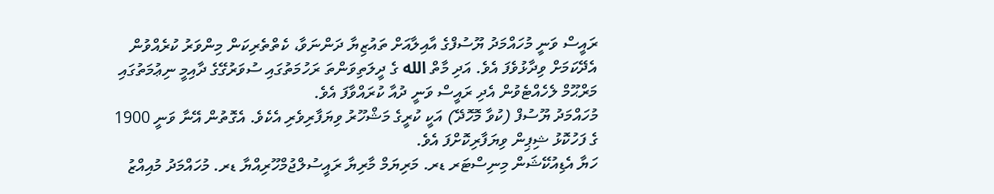ރައީސް ވަނީ މުހައްމަދު ޔޫސުފްގެ އާއިލާއަށް ތައުޒިޔާ ދަންނަވާ، ކެތްތެރިކަން މިންވަރު ކުރެއްވުން އެދޭކަމަށް ވިދާޅުވެފަ އެވެ. އަދި މާތް الله ގެ ދީލަތިވަންތަ ރަހުމަތުގައި ސުވަރުގޭގެ ދާއިމީ ނިޢުމަތުގައި މަރްޙޫމް ލެހެއްޓެވުން އެދި ރައީސް ވަނީ ދުއާ ކުރައްވާފަ އެވެ.
މުހައްމަދު ޔޫސުފް (ކުވާ މޮހޮދޭ) އަކީ ކުރީގެ މަޝްހޫރު ވިޔަފާރިވެރި އެކެވެ. އެގޮތުން އޭނާ ވަނީ 1900 ގެ ފަހުކޮޅު ޝިޕިން ވިޔަފާރިކޮށްފަ އެވެ.
ހަޔާ އެޑިއުކޭޝަން މިނިސްޓަރ ޑރ. މަރިޔަމް މާރިޔާ ރައީސުލްޖުމްހޫރިއްޔާ ޑރ. މުހައްމަދު މުއިއްޒު